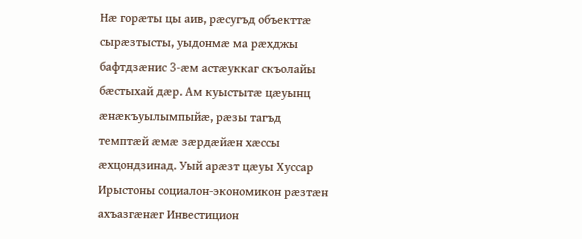Нæ горæты цы аив, рæсугъд объекттæ сырæзтысты, уыдонмæ ма рæхджы бафтдзæнис 3-æм астæуккаг скъолайы бæстыхай дæр. Ам куыстытæ цæуынц æнæкъуылымпыйæ, рæзы тагъд темптæй æмæ зæрдæйæн хæссы æхцондзинад. Уый арæзт цæуы Хуссар Ирыстоны социалон-экономикон рæзтæн ахъазгæнæг Инвестицион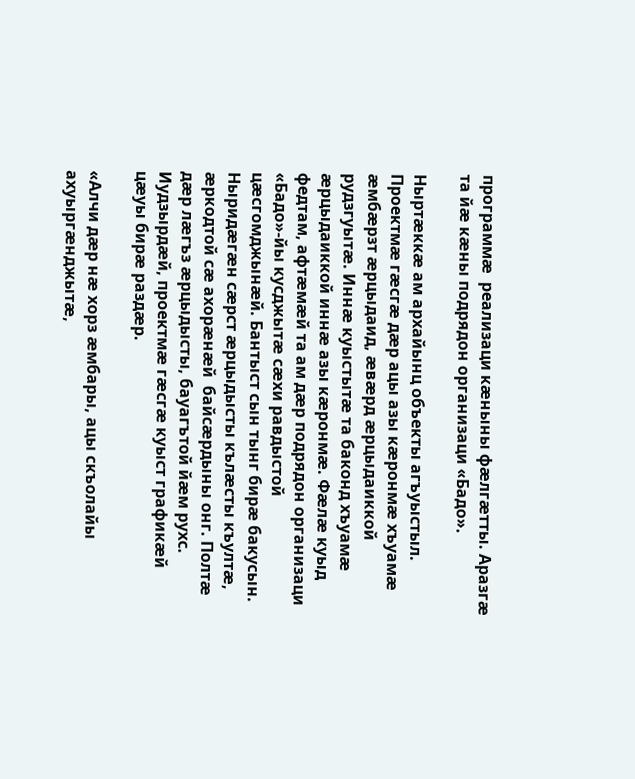программæ  реализаци кæныны фæлгæтты. Аразгæ та йæ кæны подрядон организаци «Бадо».

Ныртæккæ ам архайынц объекты агъуыстыл. Проектмæ гæсгæ дæр ацы азы кæронмæ хъуамæ æмбæрзт æрцыдаид, æвæрд æрцыдаиккой рудзгуытæ. Иннæ куыстытæ та баконд хъуамæ æрцыдаиккой иннæ азы кæронмæ. Фæлæ куыд федтам, афтæмæй та ам дæр подрядон организаци «Бадо»-йы кусджытæ сæхи равдыстой цæсгомджынæй. Бантыст сын тынг бирæ бакусын. Ныридæгæн сæрст æрцыдысты кълæсты къултæ, æркодтой сæ ахорæнæй  байсæрдыны онг. Полтæ дæр лæгъз æрцыдысты, бауагътой йæм рухс. Иудзырдæй, проектмæ гæсгæ куыст графикæй цæуы бирæ раздæр.

«Алчи дæр нæ хорз æмбары, ацы скъолайы ахуыргæнджытæ,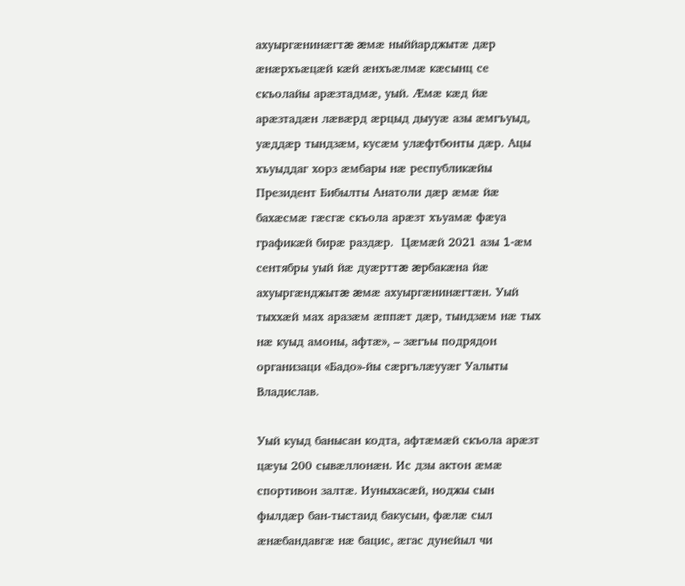ахуыргæнинæгтæ æмæ ныййарджытæ дæр æнæрхъæцæй кæй æнхъæлмæ кæсынц се скъолайы арæзтадмæ, уый. Æмæ кæд йæ арæзтадæн лæвæрд æрцыд дыууæ азы æмгъуыд, уæддæр тындзæм, кусæм улæфтбонты дæр. Ацы хъуыддаг хорз æмбары нæ республикæйы Президент Бибылты Анатоли дæр æмæ йæ бахæсмæ гæсгæ скъола арæзт хъуамæ фæуа графикæй бирæ раздæр.  Цæмæй 2021 азы 1-æм сентябры уый йæ дуæрттæ æрбакæна йæ ахуыргæнджытæ æмæ ахуыргæнинæгтæн. Уый тыххæй мах аразæм æппæт дæр, тындзæм нæ тых нæ куыд амоны, афтæ», – зæгъы подрядон организаци «Бадо»-йы сæргълæууæг Уалыты Владислав.

Уый куыд банысан кодта, афтæмæй скъола арæзт цæуы 200 сывæллонæн. Ис дзы актон æмæ спортивон залтæ. Иуныхасæй, ноджы сын фылдæр бан-тыстаид бакусын, фæлæ сыл æнæбандавгæ нæ бацис, æгас дунейыл чи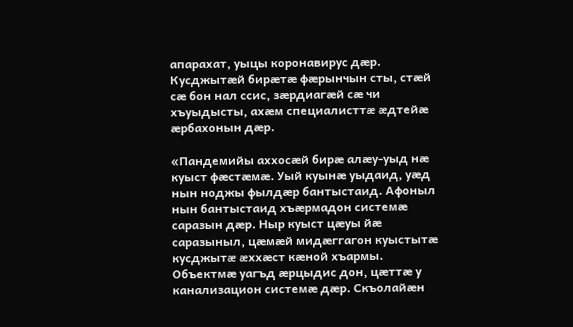апарахат, уыцы коронавирус дæр. Кусджытæй бирæтæ фæрынчын сты, стæй сæ бон нал ссис, зæрдиагæй сæ чи хъуыдысты, ахæм специалисттæ æдтейæ æрбахонын дæр.

«Пандемийы аххосæй бирæ алæу-уыд нæ куыст фæстæмæ. Уый куынæ уыдаид, уæд нын ноджы фылдæр бантыстаид. Афоныл нын бантыстаид хъæрмадон системæ саразын дæр. Ныр куыст цæуы йæ саразыныл, цæмæй мидæггагон куыстытæ кусджытæ æххæст кæной хъармы. Объектмæ уагъд æрцыдис дон, цæттæ у канализацион системæ дæр. Скъолайæн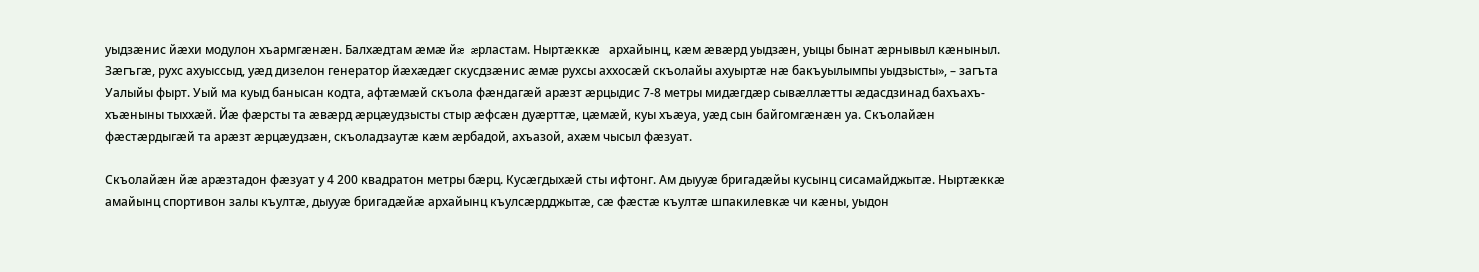уыдзæнис йæхи модулон хъармгæнæн. Балхæдтам æмæ йæ æрластам. Ныртæккæ   архайынц, кæм æвæрд уыдзæн, уыцы бынат æрнывыл кæныныл. Зæгъгæ, рухс ахуыссыд, уæд дизелон генератор йæхæдæг скусдзæнис æмæ рухсы аххосæй скъолайы ахуыртæ нæ бакъуылымпы уыдзысты», – загъта Уалыйы фырт. Уый ма куыд банысан кодта, афтæмæй скъола фæндагæй арæзт æрцыдис 7-8 метры мидæгдæр сывæллæтты æдасдзинад бахъахъ-хъæныны тыххæй. Йæ фæрсты та æвæрд æрцæудзысты стыр æфсæн дуæрттæ, цæмæй, куы хъæуа, уæд сын байгомгæнæн уа. Скъолайæн фæстæрдыгæй та арæзт æрцæудзæн, скъоладзаутæ кæм æрбадой, ахъазой, ахæм чысыл фæзуат.

Скъолайæн йæ арæзтадон фæзуат у 4 200 квадратон метры бæрц. Кусæгдыхæй сты ифтонг. Ам дыууæ бригадæйы кусынц сисамайджытæ. Ныртæккæ амайынц спортивон залы къултæ, дыууæ бригадæйæ архайынц къулсæрдджытæ, сæ фæстæ къултæ шпакилевкæ чи кæны, уыдон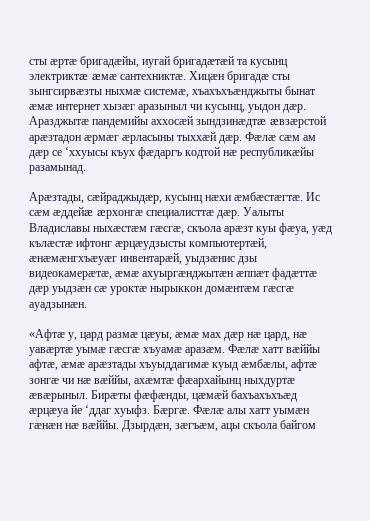сты æртæ бригадæйы, иугай бригадæтæй та кусынц электриктæ æмæ сантехниктæ. Хицæн бригадæ сты зынгсирвæзты ныхмæ системæ, хъахъхъæнджыты бынат æмæ интернет хызæг аразыныл чи кусынц, уыдон дæр. Аразджытæ пандемийы аххосæй зындзинæдтæ æвзæрстой арæзтадон æрмæг æрласыны тыххæй дæр. Фæлæ сæм ам дæр се ‘ххуысы къух фæдаргъ кодтой нæ республикæйы разамынад.

Арæзтады, сæйраджыдæр, кусынц нæхи æмбæстæгтæ. Ис сæм æддейæ æрхонгæ специалисттæ дæр. Уалыты Владиславы ныхæстæм гæсгæ, скъола арæзт куы фæуа, уæд кълæстæ ифтонг æрцæудзысты компьютертæй, æнæмæнгхъæуæг инвентарæй, уыдзæнис дзы видеокамерæтæ, æмæ ахуыргæнджытæн æппæт фадæттæ дæр уыдзæн сæ уроктæ нырыккон домæнтæм гæсгæ ауадзынæн.

«Афтæ у, цард размæ цæуы, æмæ мах дæр нæ цард, нæ уавæртæ уымæ гæсгæ хъуамæ аразæм. Фæлæ хатт вæййы афтæ, æмæ арæзтады хъуыддагимæ куыд æмбæлы, афтæ зонгæ чи нæ вæййы, ахæмтæ фæархайынц ныхдуртæ æвæрыныл. Бирæты фæфæнды, цæмæй бахъахъхъæд æрцæуа йе ‘ддаг хуыфз. Бæргæ. Фæлæ алы хатт уымæн гæнæн нæ вæййы. Дзырдæн, зæгъæм, ацы скъола байгом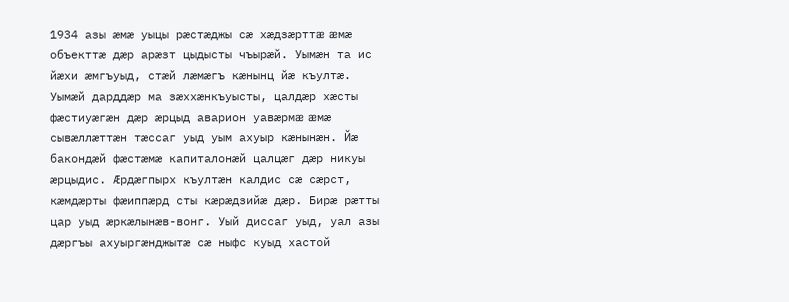1934 азы æмæ уыцы рæстæджы сæ хæдзæрттæ æмæ объекттæ дæр арæзт цыдысты чъырæй. Уымæн та ис йæхи æмгъуыд, стæй лæмæгъ кæнынц йæ къултæ. Уымæй дарддæр ма зæххæнкъуысты, цалдæр хæсты фæстиуæгæн дæр æрцыд аварион уавæрмæ æмæ сывæллæттæн тæссаг уыд уым ахуыр кæнынæн. Йæ бакондæй фæстæмæ капиталонæй цалцæг дæр никуы æрцыдис. Æрдæгпырх къултæн калдис сæ сæрст, кæмдæрты фæиппæрд сты кæрæдзийæ дæр. Бирæ рæтты цар уыд æркæлынæв-вонг. Уый диссаг уыд, уал азы дæргъы ахуыргæнджытæ сæ ныфс куыд хастой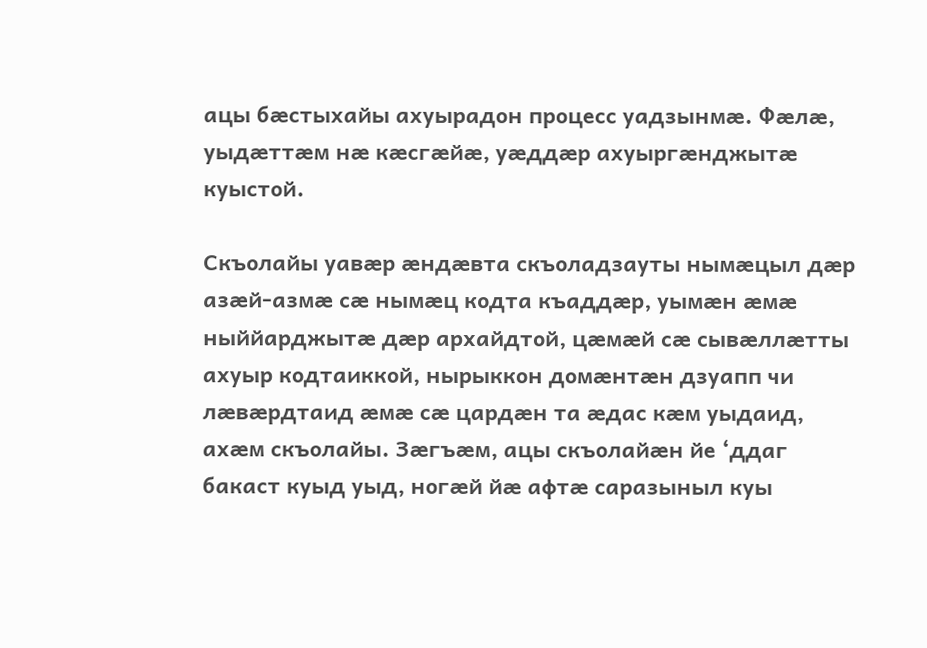ацы бæстыхайы ахуырадон процесс уадзынмæ. Фæлæ, уыдæттæм нæ кæсгæйæ, уæддæр ахуыргæнджытæ куыстой.

Скъолайы уавæр æндæвта скъоладзауты нымæцыл дæр азæй-азмæ сæ нымæц кодта къаддæр, уымæн æмæ ныййарджытæ дæр архайдтой, цæмæй сæ сывæллæтты ахуыр кодтаиккой, нырыккон домæнтæн дзуапп чи лæвæрдтаид æмæ сæ цардæн та æдас кæм уыдаид, ахæм скъолайы. Зæгъæм, ацы скъолайæн йе ‘ддаг бакаст куыд уыд, ногæй йæ афтæ саразыныл куы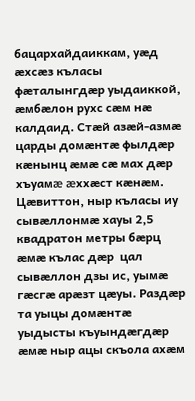бацархайдаиккам, уæд æхсæз къласы фæталынгдæр уыдаиккой, æмбæлон рухс сæм нæ калдаид. Стæй азæй-азмæ царды домæнтæ фылдæр кæнынц æмæ сæ мах дæр хъуамæ æххæст кæнæм. Цæвиттон, ныр къласы иу сывæллонмæ хауы 2,5 квадратон метры бæрц æмæ кълас дæр  цал сывæллон дзы ис, уымæ гæсгæ арæзт цæуы. Раздæр та уыцы домæнтæ уыдысты къуындæгдæр æмæ ныр ацы скъола ахæм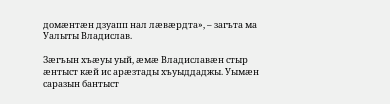домæнтæн дзуапп нал лæвæрдта», – загъта ма Уалыты Владислав.

Зæгъын хъæуы уый, æмæ Владиславæн стыр æнтыст кæй ис арæзтады хъуыддаджы. Уымæн саразын бантыст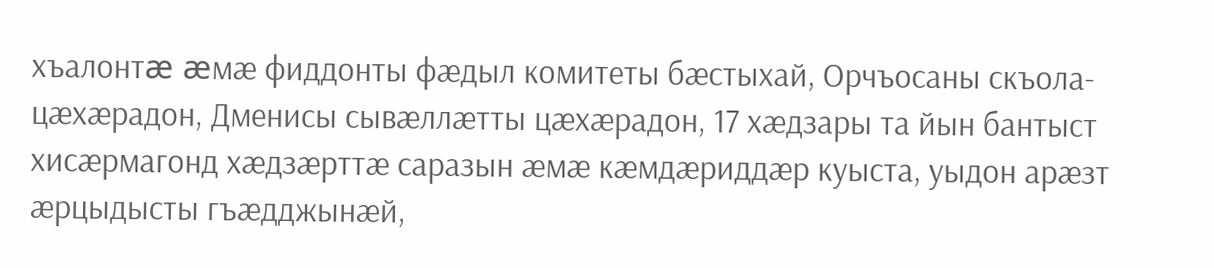хъалонтæ æмæ фиддонты фæдыл комитеты бæстыхай, Орчъосаны скъола-цæхæрадон, Дменисы сывæллæтты цæхæрадон, 17 хæдзары та йын бантыст хисæрмагонд хæдзæрттæ саразын æмæ кæмдæриддæр куыста, уыдон арæзт æрцыдысты гъæдджынæй,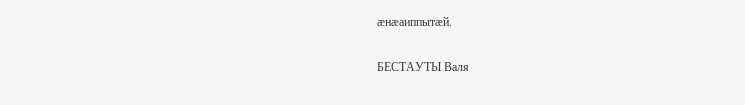æнæаиппытæй.

БЕСТАУТЫ Валя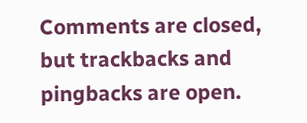Comments are closed, but trackbacks and pingbacks are open.